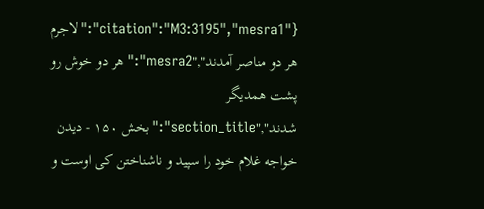{"citation":"M3:3195","mesra1":"لاجرم هر دو مناصر آمدند","mesra2":"هر دو خوش رو پشت همدیگر شدند","section_title":"بخش ۱۵۰ - دیدن خواجه غلام خود را سپید و ناشناختن کی اوست و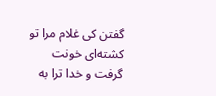گفتن کی غلام مرا تو کشته‌ای خونت گرفت و خدا ترا به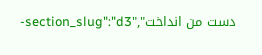دست من انداخت","section_slug":"d3-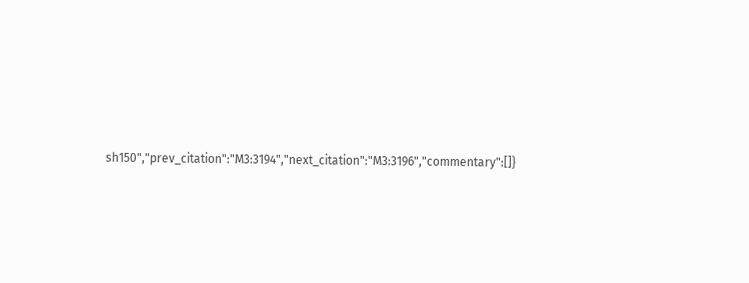sh150","prev_citation":"M3:3194","next_citation":"M3:3196","commentary":[]}